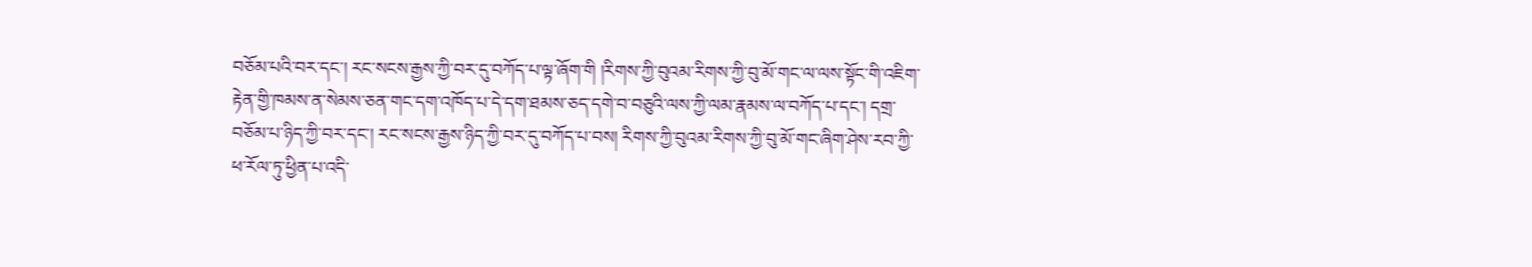བཅོམ་པའི་བར་དང་། རང་སངས་རྒྱས་ཀྱི་བར་དུ་བཀོད་པ་ལྟ་ཞོག་གི །རིགས་ཀྱི་བུའམ་རིགས་ཀྱི་བུ་མོ་གང་ལ་ལས་སྟོང་གི་འཇིག་རྟེན་གྱི་ཁམས་ན་སེམས་ཅན་གང་དག་འཁོད་པ་དེ་དག་ཐམས་ཅད་དགེ་བ་བཅུའི་ལས་ཀྱི་ལམ་རྣམས་ལ་བཀོད་པ་དང་། དགྲ་བཅོམ་པ་ཉིད་ཀྱི་བར་དང་། རང་སངས་རྒྱས་ཉིད་ཀྱི་བར་དུ་བཀོད་པ་བས། རིགས་ཀྱི་བུའམ་རིགས་ཀྱི་བུ་མོ་གང་ཞིག་ཤེས་རབ་ཀྱི་ཕ་རོལ་ཏུ་ཕྱིན་པ་འདི་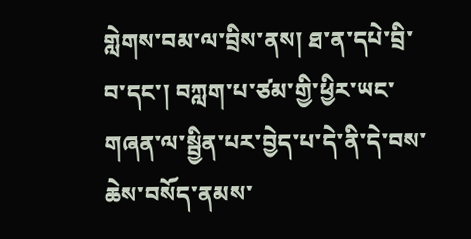གླེགས་བམ་ལ་བྲིས་ནས། ཐ་ན་དཔེ་བྲི་བ་དང་། བཀླག་པ་ཙམ་གྱི་ཕྱིར་ཡང་གཞན་ལ་སྦྱིན་པར་བྱེད་པ་དེ་ནི་དེ་བས་ཆེས་བསོད་ནམས་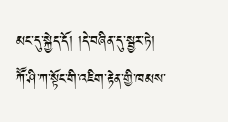མང་དུ་སྐྱེད་དོ། །དེ་བཞིན་དུ་སྦྱར་ཏེ། ཀཽ་ཤི་ཀ་སྟོང་གི་འཇིག་རྟེན་གྱི་ཁམས་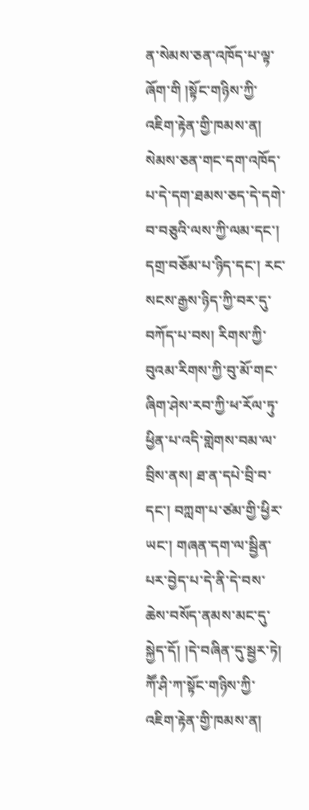ན་སེམས་ཅན་འཁོད་པ་ལྟ་ཞོག་གི །སྟོང་གཉིས་ཀྱི་འཇིག་རྟེན་གྱི་ཁམས་ན། སེམས་ཅན་གང་དག་འཁོད་པ་དེ་དག་ཐམས་ཅད་དེ་དགེ་བ་བཅུའི་ལས་ཀྱི་ལམ་དང་། དགྲ་བཅོམ་པ་ཉིད་དང་། རང་སངས་རྒྱས་ཉིད་ཀྱི་བར་དུ་བཀོད་པ་བས། རིགས་ཀྱི་བུའམ་རིགས་ཀྱི་བུ་མོ་གང་ཞིག་ཤེས་རབ་ཀྱི་ཕ་རོལ་ཏུ་ཕྱིན་པ་འདི་གླེགས་བམ་ལ་བྲིས་ནས། ཐ་ན་དཔེ་བྲི་བ་དང་། བཀླག་པ་ཙམ་གྱི་ཕྱིར་ཡང་། གཞན་དག་ལ་སྦྱིན་པར་བྱེད་པ་དེ་ནི་དེ་བས་ཆེས་བསོད་ནམས་མང་དུ་སྐྱེད་དོ། །དེ་བཞིན་དུ་སྦྱར་ཏེ། ཀཽ་ཤི་ཀ་སྟོང་གཉིས་ཀྱི་འཇིག་རྟེན་གྱི་ཁམས་ན།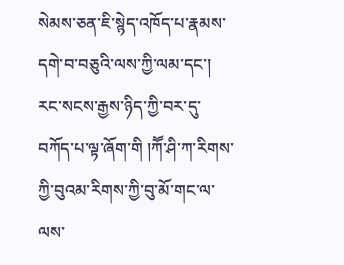སེམས་ཅན་ཇི་སྙེད་འཁོད་པ་རྣམས་དགེ་བ་བཅུའི་ལས་ཀྱི་ལམ་དང་། རང་སངས་རྒྱས་ཉིད་ཀྱི་བར་དུ་བཀོད་པ་ལྟ་ཞོག་གི །ཀཽ་ཤི་ཀ་རིགས་ཀྱི་བུའམ་རིགས་ཀྱི་བུ་མོ་གང་ལ་ལས་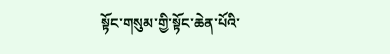སྟོང་གསུམ་གྱི་སྟོང་ཆེན་པོའི་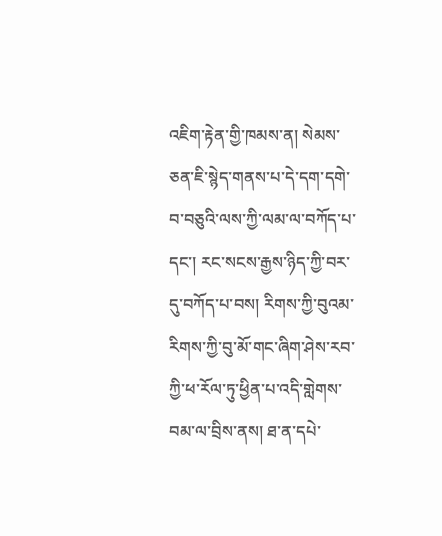འཇིག་རྟེན་གྱི་ཁམས་ན། སེམས་ཅན་ཇི་སྙེད་གནས་པ་དེ་དག་དགེ་བ་བཅུའི་ལས་ཀྱི་ལམ་ལ་བཀོད་པ་དང་། རང་སངས་རྒྱས་ཉིད་ཀྱི་བར་དུ་བཀོད་པ་བས། རིགས་ཀྱི་བུའམ་རིགས་ཀྱི་བུ་མོ་གང་ཞིག་ཤེས་རབ་ཀྱི་ཕ་རོལ་ཏུ་ཕྱིན་པ་འདི་གླེགས་བམ་ལ་བྲིས་ནས། ཐ་ན་དཔེ་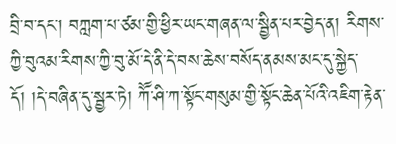བྲི་བ་དང་། བཀླག་པ་ཙམ་གྱི་ཕྱིར་ཡང་གཞན་ལ་སྦྱིན་པར་བྱེད་ན། རིགས་ཀྱི་བུའམ་རིགས་ཀྱི་བུ་མོ་དེ་ནི་དེ་བས་ཆེས་བསོད་ནམས་མང་དུ་སྐྱེད་དོ། །དེ་བཞིན་དུ་སྦྱར་ཏེ། ཀཽ་ཤི་ཀ་སྟོང་གསུམ་གྱི་སྟོང་ཆེན་པོའི་འཇིག་རྟེན་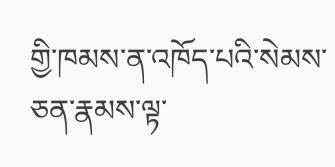གྱི་ཁམས་ན་འཁོད་པའི་སེམས་ཅན་རྣམས་ལྟ་